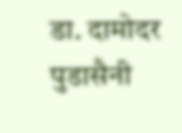डा. दामोदर पुडासैनी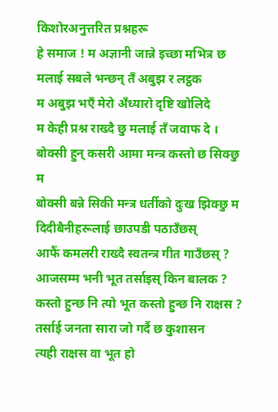किशोरअनुत्तरित प्रश्नहरू
हे समाज ! म अज्ञानी जान्ने इच्छा मभित्र छ
मलाई सबले भन्छन् तँ अबुझ र लट्ठक
म अबुझ भएँ मेरो अँध्यारो दृष्टि खोलिदे
म केही प्रश्न राख्दै छु मलाई तँ जवाफ दे ।
बोक्सी हुन् कसरी आमा मन्त्र कस्तो छ सिक्छु म
बोक्सी बन्ने सिकी मन्त्र धर्तीको दुःख झिक्छु म
दिदीबैनीहरूलाई छाउपडी पठाउँछस्
आफैं कमलरी राख्दै स्वतन्त्र गीत गाउँछस् ?
आजसम्म भनी भूत तर्साइस् किन बालक ?
कस्तो हुन्छ नि त्यो भूत कस्तो हुन्छ नि राक्षस ?
तर्साई जनता सारा जो गर्दै छ कुशासन
त्यही राक्षस वा भूत हो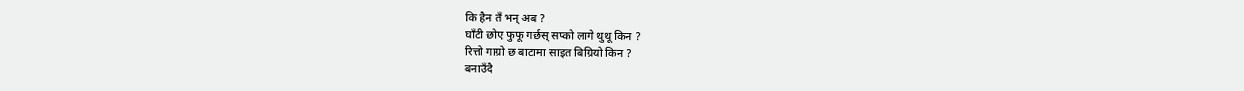कि हैन तँ भन् अब ?
घाँटी छोए फुफू गर्छस् सप्को लागे थुथू किन ?
रित्तो गाग्रो छ बाटामा साइत बिग्रियो किन ?
बनाउँदै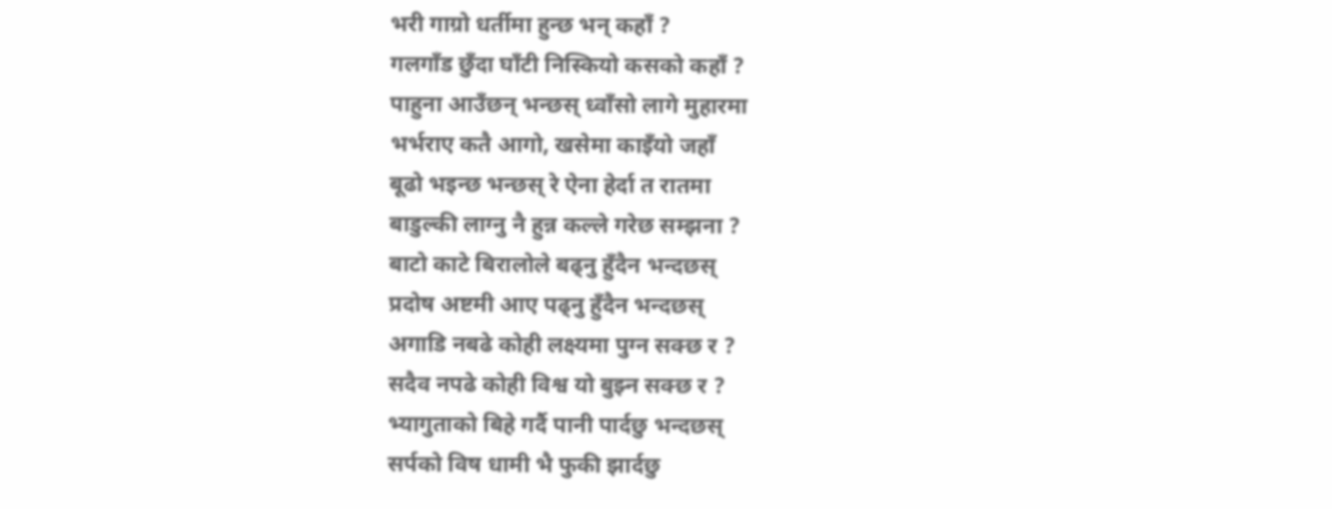भरी गाग्रो धर्तीमा हुन्छ भन् कहाँ ?
गलगाँड छुँदा घाँटी निस्कियो कसको कहाँ ?
पाहुना आउँछन् भन्छस् ध्वाँसो लागे मुहारमा
भर्भराए कतै आगो, खसेमा काइँयो जहाँ
बूढो भइन्छ भन्छस् रे ऐना हेर्दा त रातमा
बाडुल्की लाग्नु नै हुन्न कल्ले गरेछ सम्झना ?
बाटो काटे बिरालोले बढ्नु हुँदैन भन्दछस्
प्रदोष अष्टमी आए पढ्नु हुँदैन भन्दछस्
अगाडि नबढे कोही लक्ष्यमा पुग्न सक्छ र ?
सदैव नपढे कोही विश्व यो बुझ्न सक्छ र ?
भ्यागुताको बिहे गर्दै पानी पार्दछु भन्दछस्
सर्पको विष धामी भै फुकी झार्दछु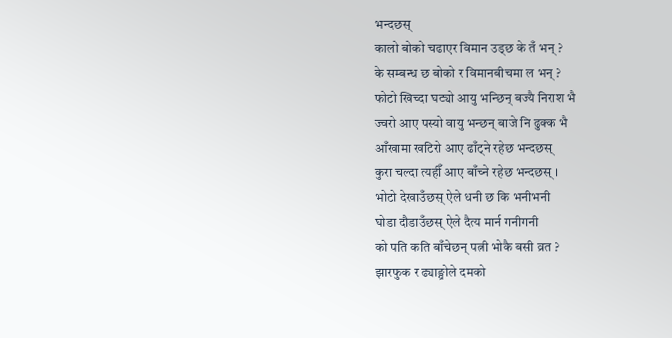भन्दछस्
कालो बोको चढाएर विमान उड्छ के तँ भन् ?
के सम्बन्ध छ बोको र विमानबीचमा ल भन् ?
फोटो खिच्दा घट्यो आयु भन्छिन् बज्यै निराश भै
ज्वरो आए पस्यो वायु भन्छन् बाजे नि ढुक्क भै
आँखामा खटिरो आए ढाँट्ने रहेछ भन्दछस्
कुरा चल्दा त्यहीँ आए बाँच्ने रहेछ भन्दछस् ।
भोटो देखाउँछस् ऐले धनी छ कि भनीभनी
घोडा दौडाउँछस् ऐले दैत्य मार्न गनीगनी
को पति कति बाँचेछन् पत्नी भोकै बसी व्रत ?
झारफुक र ढ्याङ्ग्रोले दमको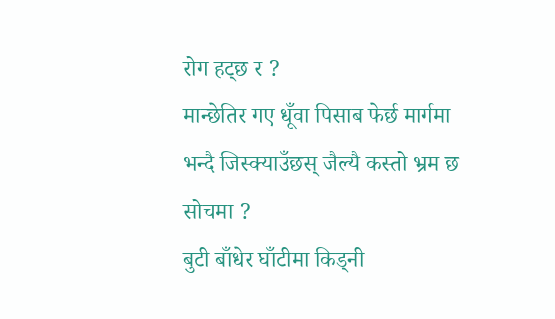रोग हट्छ र ?
मान्छेतिर गए धूँवा पिसाब फेर्छ मार्गमा
भन्दै जिस्क्याउँछस् जैल्यै कस्तो भ्रम छ सोचमा ?
बुटी बाँधेर घाँटीमा किड्नी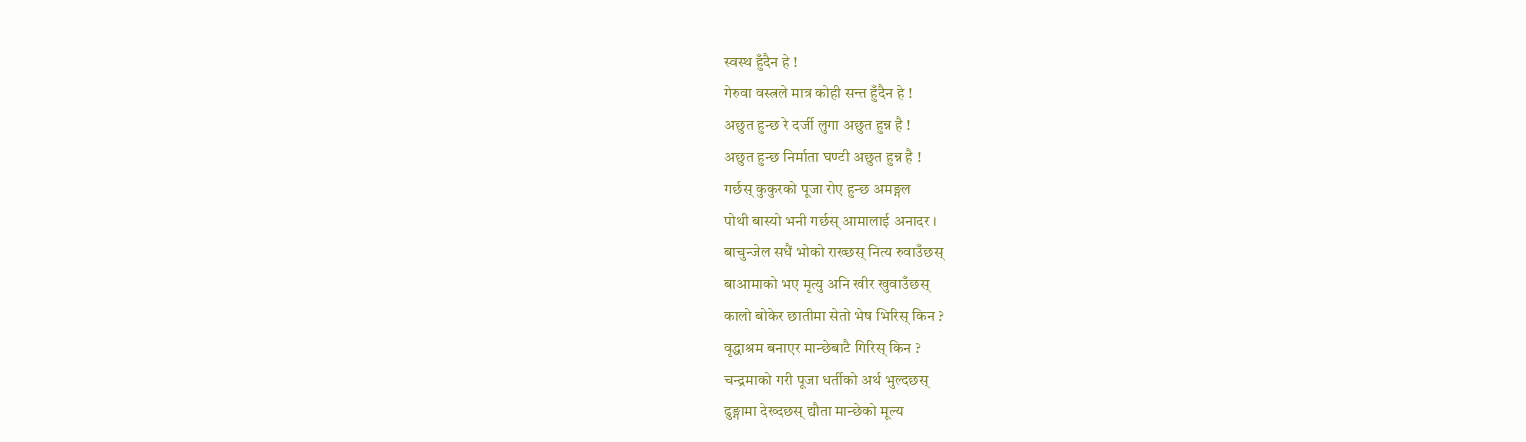स्वस्थ हुँदैन हे !
गेरुवा वस्त्रले मात्र कोही सन्त हुँदैन हे !
अछुत हुन्छ रे दर्जी लुगा अछुत हुन्न है !
अछुत हुन्छ निर्माता घण्टी अछुत हुन्न है !
गर्छस् कुकुरको पूजा रोए हुन्छ अमङ्गल
पोथी बास्यो भनी गर्छस् आमालाई अनादर ।
बाचुन्जेल सधैं भोको राख्छस् नित्य रुवाउँछस्
बाआमाको भए मृत्यु अनि खीर खुवाउँछस्
कालो बोकेर छातीमा सेतो भेष भिरिस् किन ?
वृद्धाश्रम बनाएर मान्छेबाटै गिरिस् किन ?
चन्द्रमाको गरी पूजा धर्तीको अर्थ भुल्दछस्
ढुङ्गामा देख्दछस् द्यौता मान्छेको मूल्य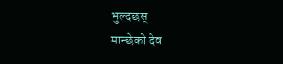भुल्दछस्
मान्छेको देव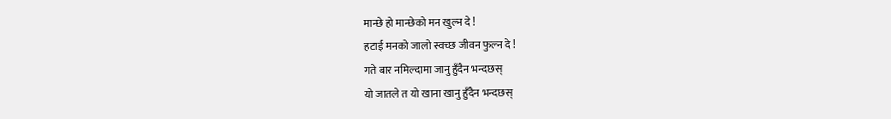मान्छे हो मान्छेको मन खुल्न दे !
हटाई मनको जालो स्वच्छ जीवन फुल्न दे !
गते बार नमिल्दामा जानु हुँदैन भन्दछस्
यो जातले त यो खाना खानु हुँदैन भन्दछस्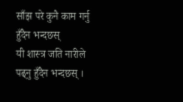साँझ परे कुनै काम गर्नु हुँदैन भन्दछस्
यी शास्त्र जति नारीले पढ्नु हुँदैन भन्दछस् ।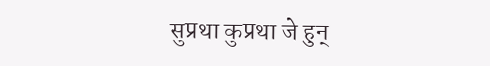सुप्रथा कुप्रथा जे हुन्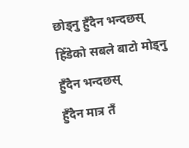छोड्नु हुँदैन भन्दछस्
हिँडेको सबले बाटो मोड्नु हुँदैन भन्दछस्
हुँदैन मात्र तँ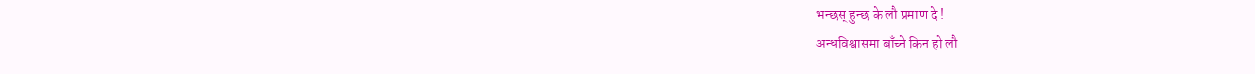भन्छस् हुन्छ के लौ प्रमाण दे !
अन्धविश्वासमा बाँच्ने किन हो लौ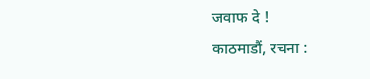जवाफ दे !
काठमाडौं, रचना :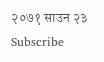२०७१ साउन २३
Subscribe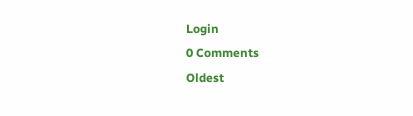Login
0 Comments
Oldest